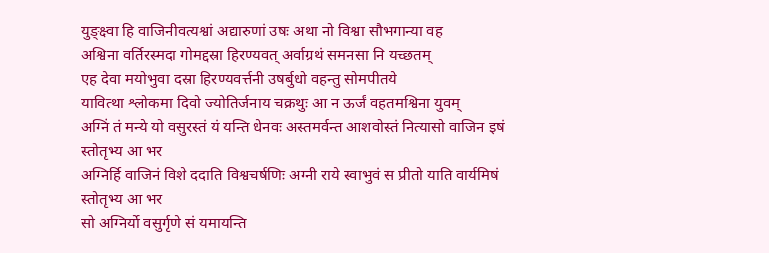युङ्क्ष्वा हि वाजिनीवत्यश्वां अद्यारुणां उषः अथा नो विश्वा सौभगान्या वह
अश्विना वर्तिरस्मदा गोमद्दस्रा हिरण्यवत् अर्वाग्रथं समनसा नि यच्छतम्
एह देवा मयोभुवा दस्रा हिरण्यवर्त्तनी उषर्बुधो वहन्तु सोमपीतये
यावित्था श्लोकमा दिवो ज्योतिर्जनाय चक्रथुः आ न ऊर्जं वहतमश्विना युवम्
अग्निं तं मन्ये यो वसुरस्तं यं यन्ति धेनवः अस्तमर्वन्त आशवोस्तं नित्यासो वाजिन इषं स्तोतृभ्य आ भर
अग्निर्हि वाजिनं विशे ददाति विश्वचर्षणिः अग्नी राये स्वाभुवं स प्रीतो याति वार्यमिषं स्तोतृभ्य आ भर
सो अग्निर्यो वसुर्गृणे सं यमायन्ति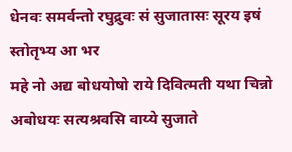धेनवः समर्वन्तो रघुद्रुवः सं सुजातासः सूरय इषं स्तोतृभ्य आ भर
महे नो अद्य बोधयोषो राये दिवित्मती यथा चिन्नो अबोधयः सत्यश्रवसि वाय्ये सुजाते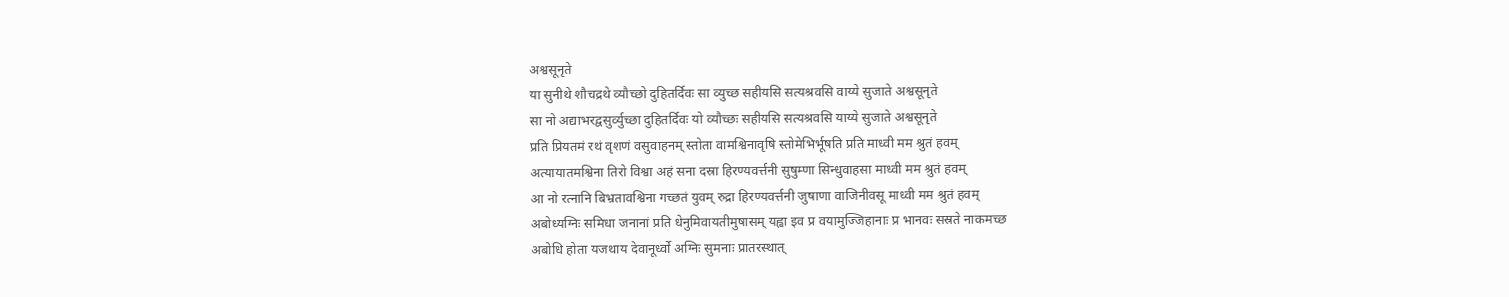अश्वसूनृते
या सुनीथे शौचद्रथे व्यौच्छो दुहितर्दिवः सा व्युच्छ सहीयसि सत्यश्रवसि वाय्ये सुजाते अश्वसूनृते
सा नो अद्याभरद्वसुर्व्युच्छा दुहितर्दिवः यो व्यौच्छः सहीयसि सत्यश्रवसि याय्ये सुजाते अश्वसूनृते
प्रति प्रियतमं रथं वृशणं वसुवाहनम् स्तोता वामश्विनावृषि स्तोमेभिर्भूषति प्रति माध्वी मम श्रुतं हवम्
अत्यायातमश्विना तिरो विश्वा अहं सना दस्रा हिरण्यवर्त्तनी सुषुम्णा सिन्धुवाहसा माध्वी मम श्रुतं हवम्
आ नो रत्नानि बिभ्रतावश्विना गच्छतं युवम् रुद्रा हिरण्यवर्त्तनी जुषाणा वाजिनीवसू माध्वी मम श्रुतं हवम्
अबोध्यग्निः समिधा जनानां प्रति धेनुमिवायतीमुषासम् यह्वा इव प्र वयामुज्जिहानाः प्र भानवः सस्रते नाकमच्छ
अबोधि होता यजथाय देवानूर्ध्वो अग्निः सुमनाः प्रातरस्थात्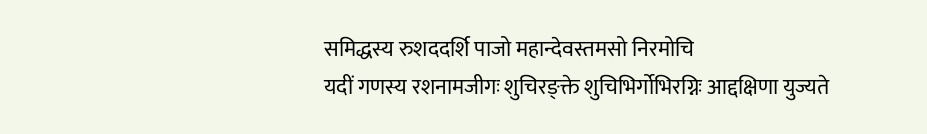समिद्धस्य रुशददर्शि पाजो महान्देवस्तमसो निरमोचि
यदीं गणस्य रशनामजीगः शुचिरङ्क्ते शुचिभिर्गोभिरग्निः आद्दक्षिणा युज्यते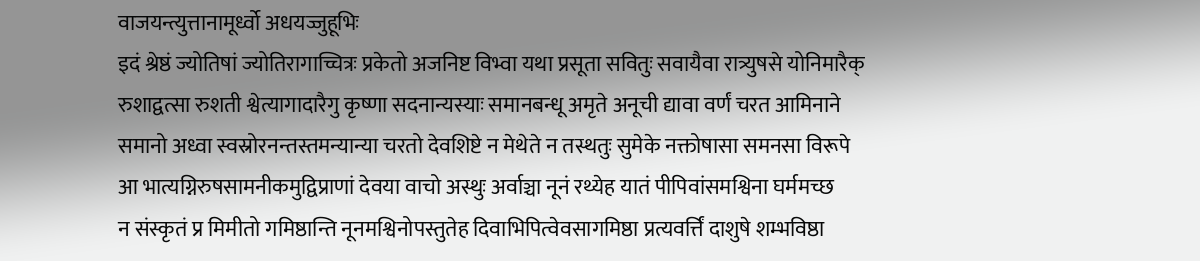वाजयन्त्युत्तानामूर्ध्वो अधयज्जुहूभिः
इदं श्रेष्ठं ज्योतिषां ज्योतिरागाच्चित्रः प्रकेतो अजनिष्ट विभ्वा यथा प्रसूता सवितुः सवायैवा रात्र्युषसे योनिमारैक्
रुशाद्वत्सा रुशती श्वेत्यागादारैगु कृष्णा सदनान्यस्याः समानबन्धू अमृते अनूची द्यावा वर्णं चरत आमिनाने
समानो अध्वा स्वस्रोरनन्तस्तमन्यान्या चरतो देवशिष्टे न मेथेते न तस्थतुः सुमेके नक्तोषासा समनसा विरूपे
आ भात्यग्निरुषसामनीकमुद्विप्राणां देवया वाचो अस्थुः अर्वाञ्चा नूनं रथ्येह यातं पीपिवांसमश्विना घर्ममच्छ
न संस्कृतं प्र मिमीतो गमिष्ठान्ति नूनमश्विनोपस्तुतेह दिवाभिपित्वेवसागमिष्ठा प्रत्यवर्त्तिं दाशुषे शम्भविष्ठा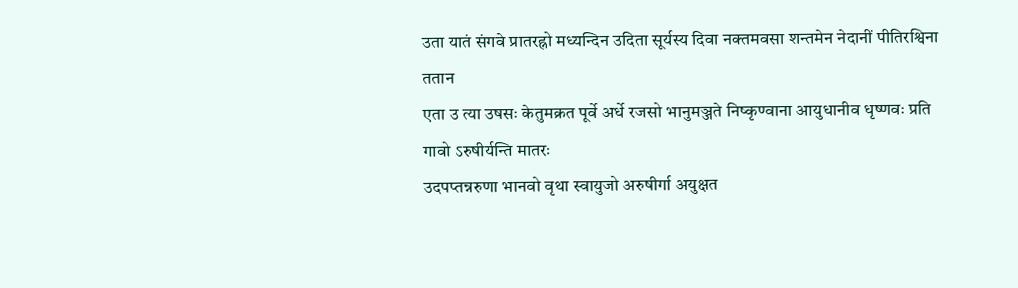उता यातं संगवे प्रातरह्नो मध्यन्दिन उदिता सूर्यस्य दिवा नक्तमवसा शन्तमेन नेदानीं पीतिरश्विना ततान
एता उ त्या उषसः केतुमक्रत पूर्वे अर्धे रजसो भानुमञ्जते निष्कृण्वाना आयुधानीव धृष्णवः प्रति गावो ऽरुषीर्यन्ति मातरः
उदपप्तन्नरुणा भानवो वृथा स्वायुजो अरुषीर्गा अयुक्षत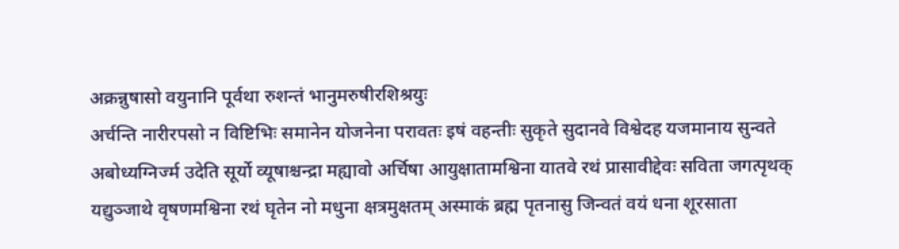अक्रन्नुषासो वयुनानि पूर्वथा रुशन्तं भानुमरुषीरशिश्रयुः
अर्चन्ति नारीरपसो न विष्टिभिः समानेन योजनेना परावतः इषं वहन्तीः सुकृते सुदानवे विश्वेदह यजमानाय सुन्वते
अबोध्यग्निर्ज्म उदेति सूर्यो व्यूषाश्चन्द्रा मह्यावो अर्चिषा आयुक्षातामश्विना यातवे रथं प्रासावीद्देवः सविता जगत्पृथक्
यद्युञ्जाथे वृषणमश्विना रथं घृतेन नो मधुना क्षत्रमुक्षतम् अस्माकं ब्रह्म पृतनासु जिन्वतं वयं धना शूरसाता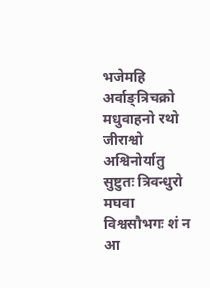भजेमहि
अर्वाङ्त्रिचक्रो मधुवाहनो रथो जीराश्वो अश्विनोर्यातु सुष्टुतः त्रिवन्धुरो मघवा विश्वसौभगः शं न आ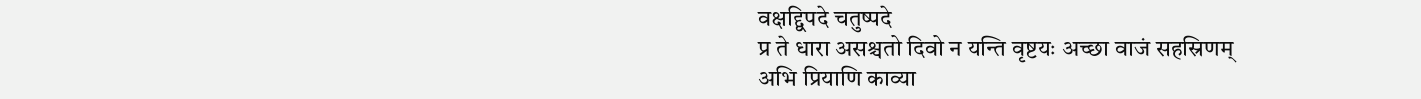वक्षद्द्विपदे चतुष्पदे
प्र ते धारा असश्चतो दिवो न यन्ति वृष्टयः अच्छा वाजं सहस्रिणम्
अभि प्रियाणि काव्या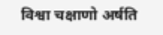विश्वा चक्षाणो अर्षति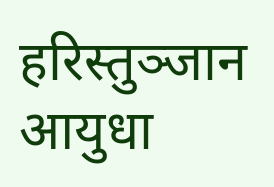हरिस्तुञ्जान आयुधा